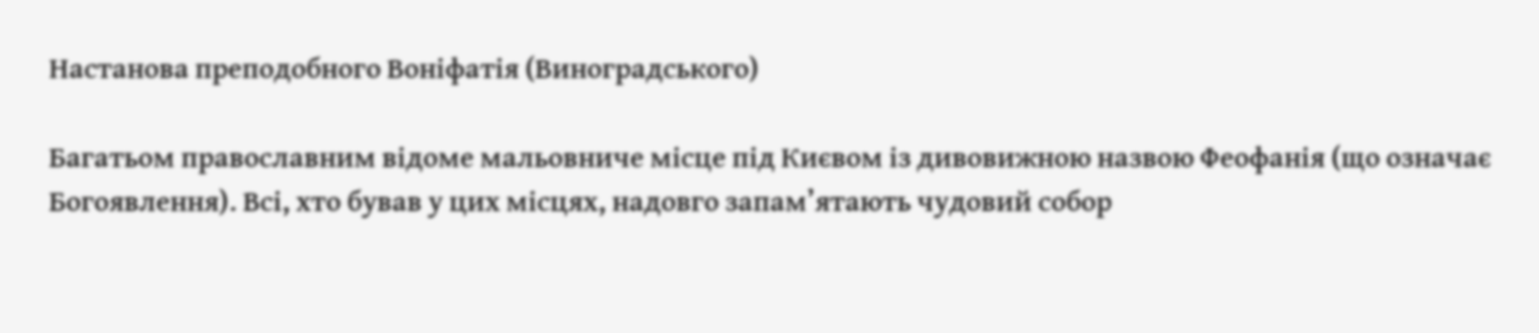Настанова преподобного Воніфатія (Виноградського)

Багатьом православним відоме мальовниче місце під Києвом із дивовижною назвою Феофанія (що означає Богоявлення). Всі, хто бував у цих місцях, надовго запам’ятають чудовий собор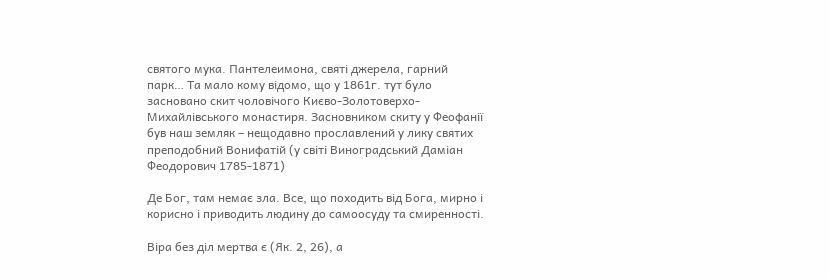святого мука. Пантелеимона, святі джерела, гарний парк… Та мало кому відомо, що у 1861г. тут було засновано скит чоловічого Києво-Золотоверхо-Михайлівського монастиря. Засновником скиту у Феофанії був наш земляк – нещодавно прославлений у лику святих преподобний Вонифатій (у світі Виноградський Даміан Феодорович 1785-1871)

Де Бог, там немає зла. Все, що походить від Бога, мирно і корисно і приводить людину до самоосуду та смиренності.

Віра без діл мертва є (Як. 2, 26), а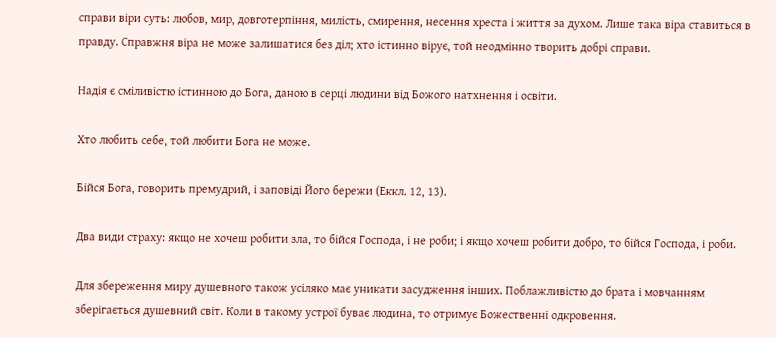справи віри суть: любов, мир, довготерпіння, милість, смирення, несення хреста і життя за духом. Лише така віра ставиться в правду. Справжня віра не може залишатися без діл; хто істинно вірує, той неодмінно творить добрі справи.

Надія є сміливістю істинною до Бога, даною в серці людини від Божого натхнення і освіти.

Хто любить себе, той любити Бога не може.

Бійся Бога, говорить премудрий, і заповіді Його бережи (Еккл. 12, 13).

Два види страху: якщо не хочеш робити зла, то бійся Господа, і не роби; і якщо хочеш робити добро, то бійся Господа, і роби.

Для збереження миру душевного також усіляко має уникати засудження інших. Поблажливістю до брата і мовчанням зберігається душевний світ. Коли в такому устрої буває людина, то отримує Божественні одкровення.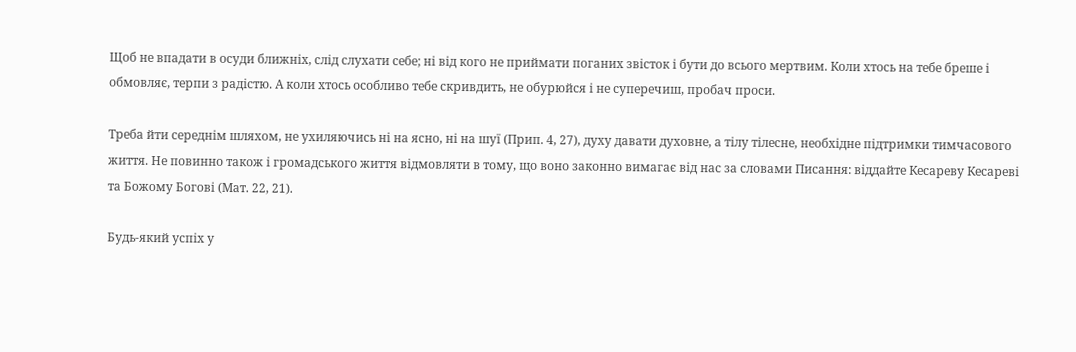Щоб не впадати в осуди ближніх, слід слухати себе; ні від кого не приймати поганих звісток і бути до всього мертвим. Коли хтось на тебе бреше і обмовляє, терпи з радістю. А коли хтось особливо тебе скривдить, не обурюйся і не суперечиш, пробач проси.

Треба йти середнім шляхом, не ухиляючись ні на ясно, ні на шуї (Прип. 4, 27), духу давати духовне, а тілу тілесне, необхідне підтримки тимчасового життя. Не повинно також і громадського життя відмовляти в тому, що воно законно вимагає від нас за словами Писання: віддайте Кесареву Кесареві та Божому Богові (Мат. 22, 21).

Будь-який успіх у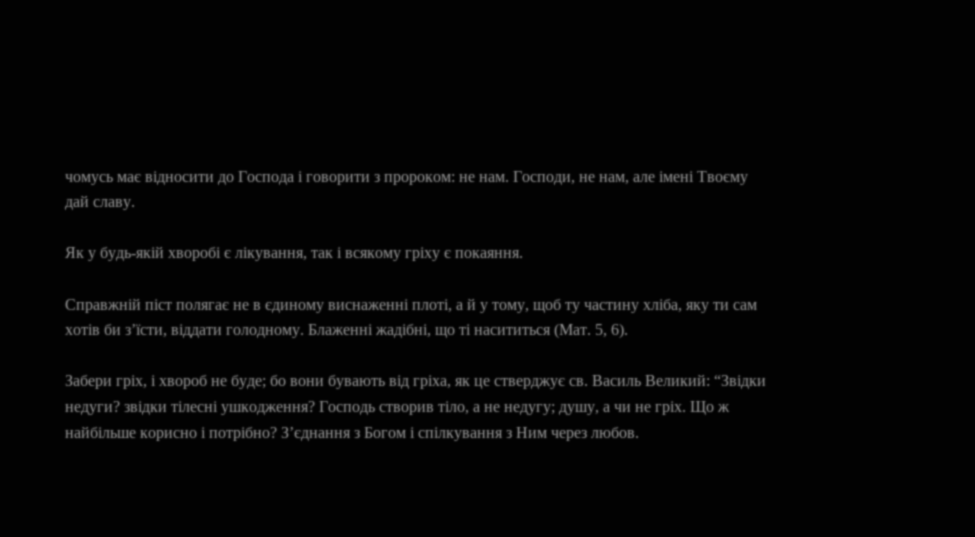чомусь має відносити до Господа і говорити з пророком: не нам. Господи, не нам, але імені Твоєму дай славу.

Як у будь-якій хворобі є лікування, так і всякому гріху є покаяння.

Справжній піст полягає не в єдиному виснаженні плоті, а й у тому, щоб ту частину хліба, яку ти сам хотів би з’їсти, віддати голодному. Блаженні жадібні, що ті насититься (Мат. 5, 6).

Забери гріх, і хвороб не буде; бо вони бувають від гріха, як це стверджує св. Василь Великий: “Звідки недуги? звідки тілесні ушкодження? Господь створив тіло, а не недугу; душу, а чи не гріх. Що ж найбільше корисно і потрібно? З’єднання з Богом і спілкування з Ним через любов.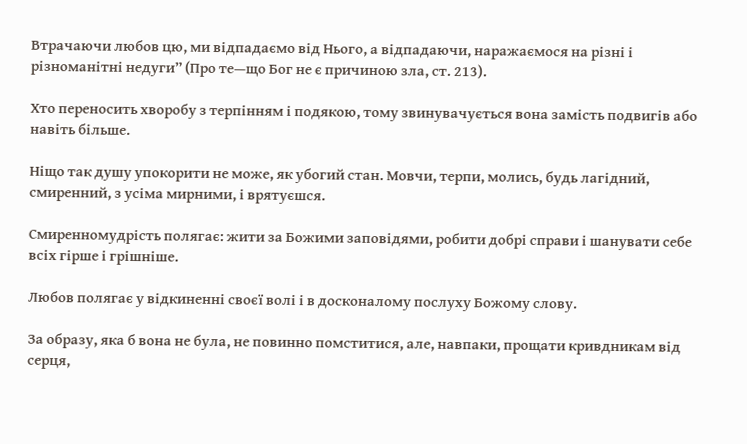Втрачаючи любов цю, ми відпадаємо від Нього, а відпадаючи, наражаємося на різні і різноманітні недуги” (Про те—що Бог не є причиною зла, ст. 213).

Хто переносить хворобу з терпінням і подякою, тому звинувачується вона замість подвигів або навіть більше.

Ніщо так душу упокорити не може, як убогий стан. Мовчи, терпи, молись, будь лагідний, смиренний, з усіма мирними, і врятуєшся.

Смиренномудрість полягає: жити за Божими заповідями, робити добрі справи і шанувати себе всіх гірше і грішніше.

Любов полягає у відкиненні своєї волі і в досконалому послуху Божому слову.

За образу, яка б вона не була, не повинно помститися, але, навпаки, прощати кривдникам від серця,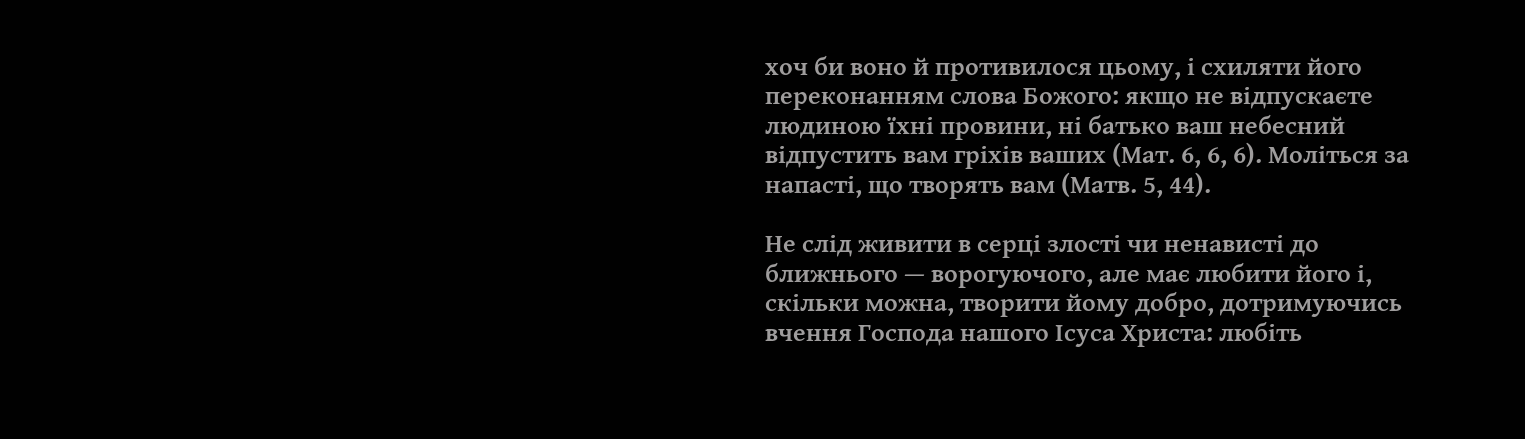хоч би воно й противилося цьому, і схиляти його переконанням слова Божого: якщо не відпускаєте людиною їхні провини, ні батько ваш небесний відпустить вам гріхів ваших (Мат. 6, 6, 6). Моліться за напасті, що творять вам (Матв. 5, 44).

Не слід живити в серці злості чи ненависті до ближнього — ворогуючого, але має любити його і, скільки можна, творити йому добро, дотримуючись вчення Господа нашого Ісуса Христа: любіть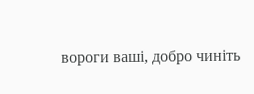вороги ваші, добро чиніть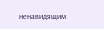ненавидящим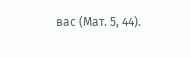вас (Мат. 5, 44).